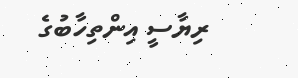ރިޔާސީ އިންތިހާބުގެ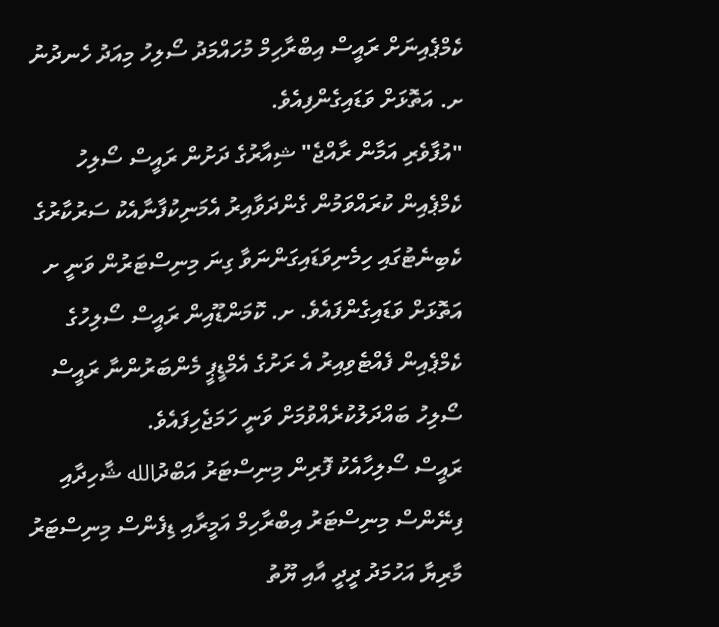ކެމްޕެއިނަށް ރައީސް އިބްރާހިމް މުހައްމަދު ސޯލިހު މިއަދު ހެނދުނު ށ. އަތޮޅަށް ވަޑައިގެންފިއެވެ.
"އުފާވެރި އަމާން ރާއްޖެ" ޝިއާރުގެ ދަށުން ރައީސް ސޯލިހު ކެމްޕެއިން ކުރައްވަމުން ގެންދަވާއިރު އެމަނިކުފާނާއެކު ސަރުކާރުގެ ކެބިނެޓުގައި ހިމެނިވަޑައިގަންނަވާ ގިނަ މިނިސްޓަރުން ވަނީ ށ އަތޮޅަށް ވަޑައިގެންފައެވެ. ށ. ކޮމަންޑޫއިން ރައީސް ސޯލިހުގެ ކެމްޕެއިން ފެއްޓެވިއިރު އެ ރަށުގެ އެމްޑީޕީ މެންބަރުންނާ ރައީސް ސޯލިހު ބައްދަލުކުރެއްވުމަށް ވަނީ ހަމަޖެހިފައެވެ.
ރައީސް ސޯލިހާއެކު ފޮރިން މިނިސްޓަރު އަބްދުالله ޝާހިދާއި ފިނޭންސް މިނިސްޓަރު އިބްރާހިމް އަމީރާއި ޑިފެންސް މިނިސްޓަރު މާރިޔާ އަހުމަދު ދީދީ އާއި ޔޫތު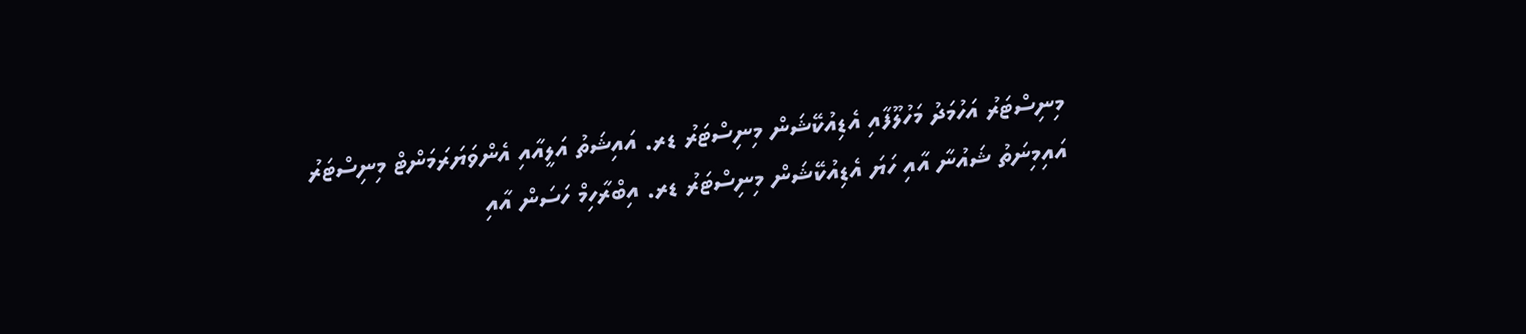މިނިސްޓަރު އަހުމަދު މަހުލޫފާއި އެޑިއުކޭޝަން މިނިސްޓަރު ޑރ. އައިޝަތު އަލީއާއި އެންވަޔަރަމަންޓް މިނިސްޓަރު އައިމިނަތު ޝައުނާ އާއި ހަޔަ އެޑިއުކޭޝަން މިނިސްޓަރު ޑރ. އިބްރާހިމް ހަސަން އާއި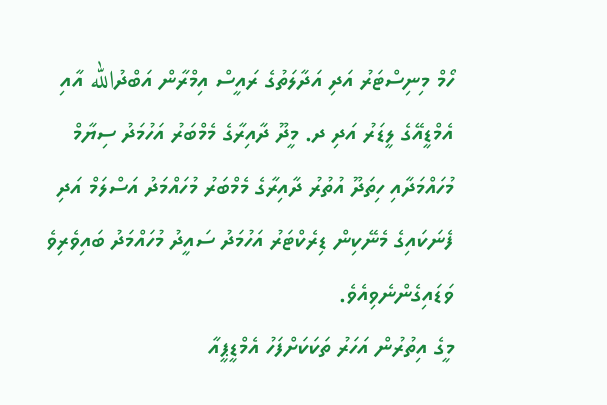ހޯމް މިނިސްޓަރު އަދި އަދާލަތުގެ ރައީސް އިމްރާން އަބްދުالله އާއި އެމްޑީއޭގެ ލީޑަރު އަދި ދ. މީދޫ ދާއިރާގެ މެމްބަރު އަހުމަދު ސިޔާމް މުހައްމަދާއި ހިތަދޫ އުތުރު ދާއިރާގެ މެމްބަރު މުހައްމަދު އަސްލަމް އަދި ފެނަކައިގެ މެނޭކިން ޑިރެކްޓަރު އަހުމަދު ސައީދު މުހައްމަދު ބައިވެރިވެ ވަޑައިގެންނެވިއެވެ.
މީގެ އިތުރުން އަހަރު ތަކަކަށްފަހު އެމްޑީޕީއާ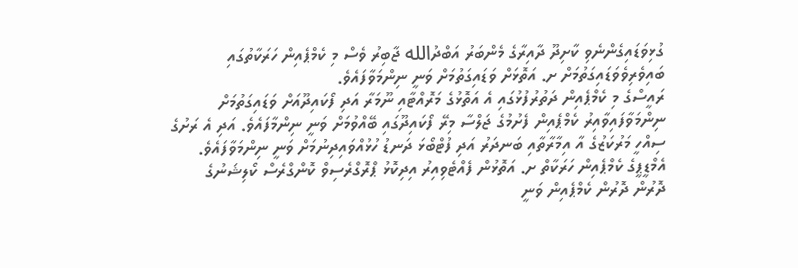ގުޅިވަޑައިގެންނެވި ކާށިދޫ ދާއިރާގެ މެންބަރު އަބްދުالله ޖާބިރު ވެސް މި ކެމްޕެއިން ހަރަކާތުގައި ބައިވެރިވެވަޑައިގަތުމަށް ށ. އަތޮޅަށް ވަޑައިގަތުމަށް ވަނީ ނިންމަވާފައެވެ.
ރައީސްގެ މި ކެމްޕެއިން ދަތުރުފުޅުގައި އެ އަތޮޅުގެ މަރޮއްޓާއި ނޫމަރާ އަދި ފޯކައިދޫއަށް ވަޑައިގަތުމަށް ނިންމަވާފައިވާއިރު ކެމްޕެއިން ފެށުމުގެ ޖަލްސާ މިރޭ ފޯކައިދޫގައި ބޭއްވުމަށް ވަނީ ނިންމާފައެވެ. އަދި އެ ރަށުގެ ސިއްހީ މަރުކަޒުގެ އާ އިމާރާތާއި ބަނދަރު އަދި ފުޓްބޯޅަ ދަނޑު ހުޅުއްވައިދިނުމަށް ވަނީ ނިންމަވާފައެވެ.
އެމްޑީޕީގެ ކެމްޕެއިން ހަރަކާތް ށ. އަތޮޅުން ފެއްޓެވިއިރު އިދިކޮޅު ޕްރޮގްރެސިވް ކޮންގްރެސް ކޯލިޝަނުގެ ދޮރުން ދޮރުން ކެމްޕެއިން ވަނީ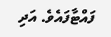ފައްޓާފައެވެ. އަދި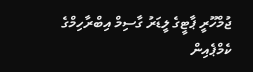ޖުމްހޫރީ ޕާޓީގެ ލީޑަރު ގާސިމް އިބްރާހިމްގެ ކެމްޕެއިން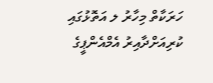ހަރަކާތް މިހާރު ލ އަތޮޅުގައި ކުރިއަށްދާއިރު އެމްއެންޕީގެ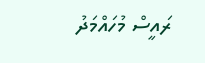ރައީސް މުހައްމަދު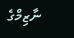ނާޒިމްގެ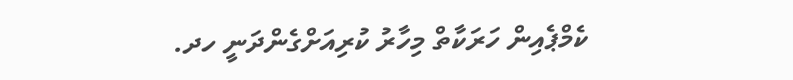ކެމްޕެއިން ހަރަކާތް މިހާރު ކުރިއަށްގެންދަނީ ހދ.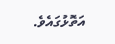އަތޮޅުގައެވެ.